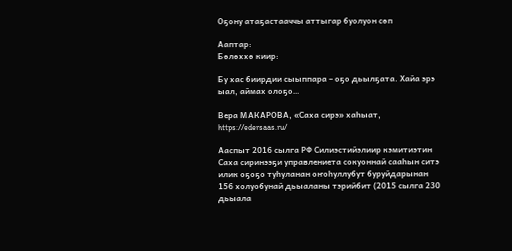Оҕону атаҕастааччы аттыгар буолуон сөп

Ааптар:
Бөлөххө киир:

Бу хас биирдии сыыппара – оҕо дьылҕата. Хайа эрэ ыал, аймах олоҕо…

Вера МАКАРОВА, «Саха сирэ» хаһыат, https://edersaas.ru/

Ааспыт 2016 сылга РФ Силиэстийэлиир кэмитиэтин Саха сиринээҕи управлениета сокуоннай сааһын ситэ илик оҕоҕо туһуланан оҥоһуллубут буруйдарынан 156 холуобунай дьыаланы тэрийбит (2015 сылга 230 дьыала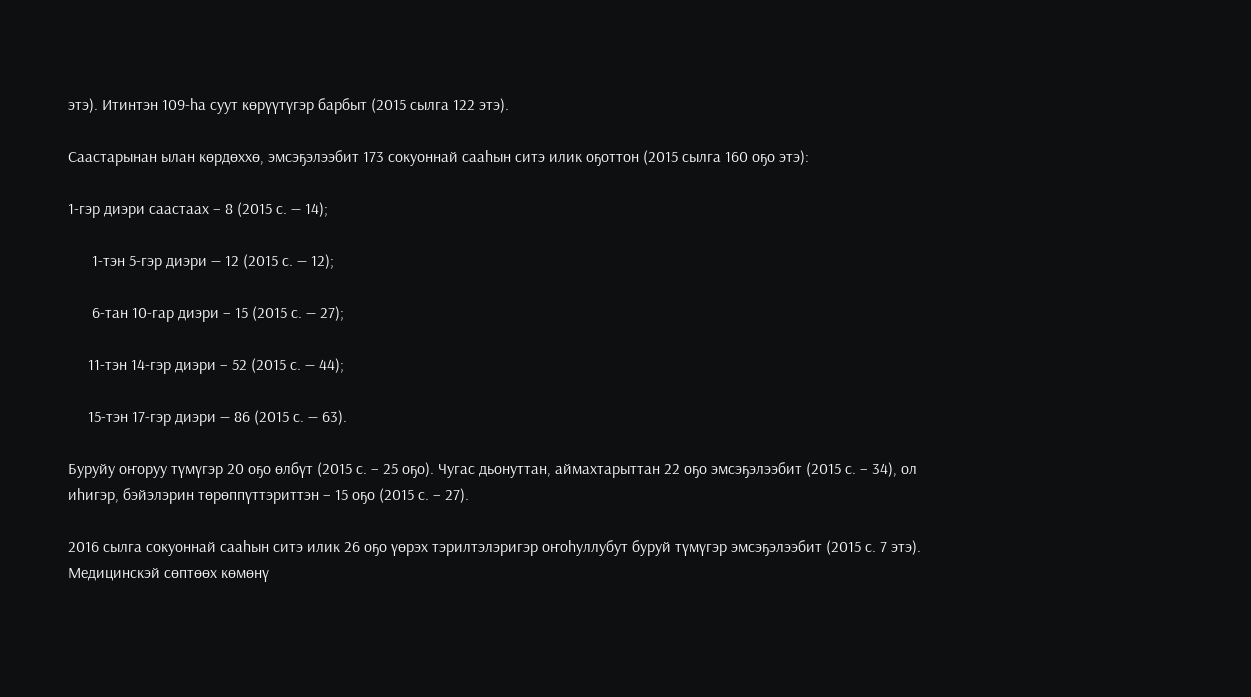этэ). Итинтэн 109-һа суут көрүүтүгэр барбыт (2015 сылга 122 этэ).

Саастарынан ылан көрдөххө, эмсэҕэлээбит 173 сокуоннай сааһын ситэ илик оҕоттон (2015 сылга 160 оҕо этэ):

1-гэр диэри саастаах – 8 (2015 с. — 14);

      1-тэн 5-гэр диэри — 12 (2015 с. — 12);

      6-тан 10-гар диэри – 15 (2015 с. — 27);

     11-тэн 14-гэр диэри – 52 (2015 с. — 44);

     15-тэн 17-гэр диэри — 86 (2015 с. — 63).

Буруйу оҥоруу түмүгэр 20 оҕо өлбүт (2015 с. – 25 оҕо). Чугас дьонуттан, аймахтарыттан 22 оҕо эмсэҕэлээбит (2015 с. – 34), ол иһигэр, бэйэлэрин төрөппүттэриттэн – 15 оҕо (2015 с. – 27).

2016 сылга сокуоннай сааһын ситэ илик 26 оҕо үөрэх тэрилтэлэригэр оҥоһуллубут буруй түмүгэр эмсэҕэлээбит (2015 с. 7 этэ). Медицинскэй сөптөөх көмөнү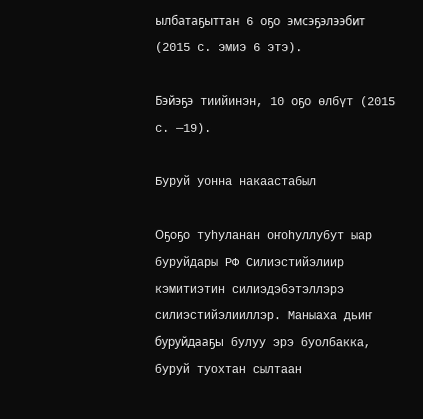ылбатаҕыттан 6 оҕо эмсэҕэлээбит (2015 с. эмиэ 6 этэ).

Бэйэҕэ тиийинэн, 10 оҕо өлбүт (2015 с. —19).

Буруй уонна накаастабыл

Оҕоҕо туһуланан оҥоһуллубут ыар буруйдары РФ Силиэстийэлиир кэмитиэтин силиэдэбэтэллэрэ силиэстийэлииллэр. Маныаха дьиҥ буруйдааҕы булуу эрэ буолбакка, буруй туохтан сылтаан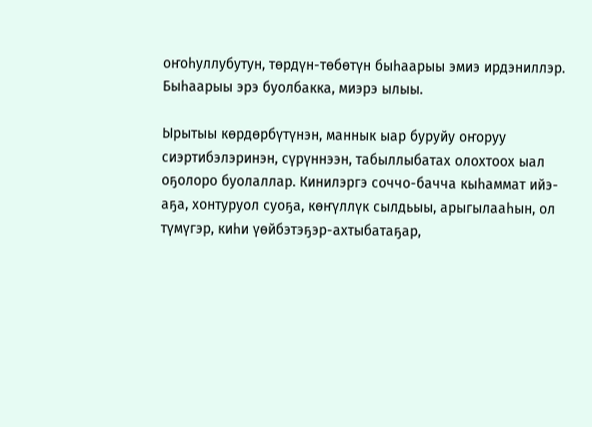оҥоһуллубутун, төрдүн-төбөтүн быһаарыы эмиэ ирдэниллэр. Быһаарыы эрэ буолбакка, миэрэ ылыы.

Ырытыы көрдөрбүтүнэн, маннык ыар буруйу оҥоруу сиэртибэлэринэн, сүрүннээн, табыллыбатах олохтоох ыал оҕолоро буолаллар. Кинилэргэ соччо-бачча кыһаммат ийэ-аҕа, хонтуруол суоҕа, көҥүллүк сылдьыы, арыгылааһын, ол түмүгэр, киһи үөйбэтэҕэр-ахтыбатаҕар,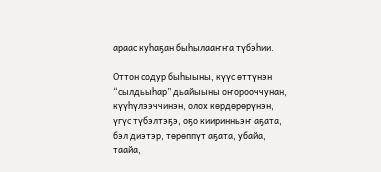араас куһаҕан быһылааҥҥа түбэһии.

Оттон содур быһыыны, күүс өттүнэн “сылдьыһар” дьайыыны оҥорооччунан, күүһүлээччинэн, олох көрдөрөрүнэн, үгүс түбэлтэҕэ, оҕо кииринньэҥ аҕата, бэл диэтэр, төрөппүт аҕата, убайа, таайа,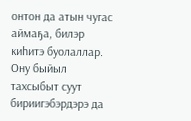онтон да атын чугас аймаҕа, билэр киһитэ буолаллар. Ону быйыл тахсыбыт суут бириигэбэрдэрэ да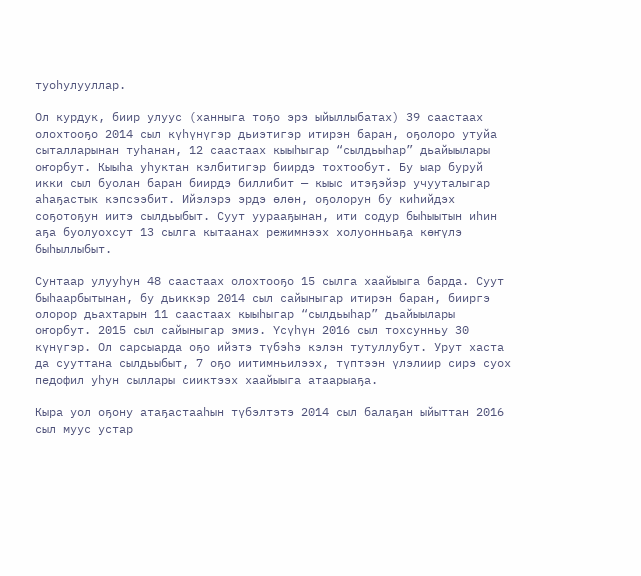туоһулууллар.

Ол курдук, биир улуус (ханныга тоҕо эрэ ыйыллыбатах) 39 саастаах олохтооҕо 2014 сыл күһүнүгэр дьиэтигэр итирэн баран, оҕолоро утуйа сыталларынан туһанан, 12 саастаах кыыһыгар “сылдьыһар” дьайыылары оҥорбут. Кыыһа уһуктан кэлбитигэр биирдэ тохтообут. Бу ыар буруй икки сыл буолан баран биирдэ биллибит — кыыс итэҕэйэр учууталыгар аһаҕастык кэпсээбит. Ийэлэрэ эрдэ өлөн, оҕолорун бу киһийдэх соҕотоҕун иитэ сылдьыбыт. Суут уурааҕынан, ити содур быһыытын иһин аҕа буолуохсут 13 сылга кытаанах режимнээх холуонньаҕа көҥүлэ быһыллыбыт.

Сунтаар улууһун 48 саастаах олохтооҕо 15 сылга хаайыыга барда. Суут быһаарбытынан, бу дьиккэр 2014 сыл сайыныгар итирэн баран, бииргэ олорор дьахтарын 11 саастаах кыыһыгар “сылдьыһар” дьайыылары оҥорбут. 2015 сыл сайыныгар эмиэ. Үсүһүн 2016 сыл тохсунньу 30 күнүгэр. Ол сарсыарда оҕо ийэтэ түбэһэ кэлэн тутуллубут. Урут хаста да сууттана сылдьыбыт, 7 оҕо иитимньилээх, түптээн үлэлиир сирэ суох педофил уһун сыллары сииктээх хаайыыга атаарыаҕа.

Кыра уол оҕону атаҕастааһын түбэлтэтэ 2014 сыл балаҕан ыйыттан 2016 сыл муус устар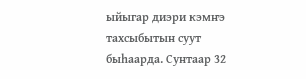ыйыгар диэри кэмҥэ тахсыбытын суут быһаарда. Сунтаар 32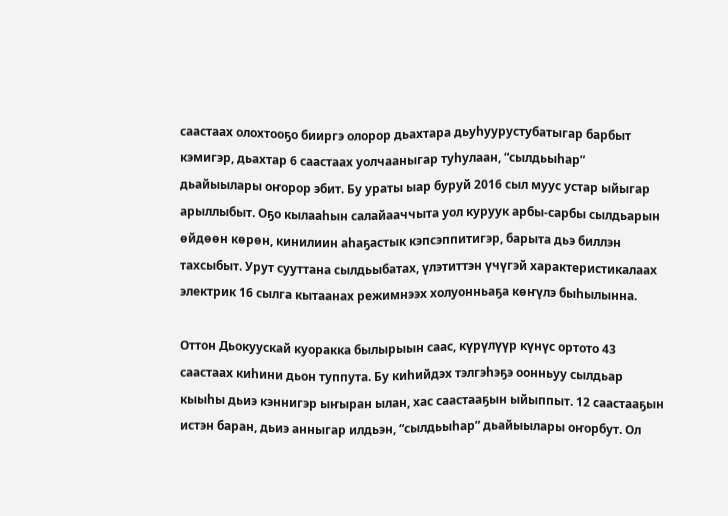саастаах олохтооҕо бииргэ олорор дьахтара дьуһуурустубатыгар барбыт кэмигэр, дьахтар 6 саастаах уолчааныгар туһулаан, “сылдьыһар” дьайыылары оҥорор эбит. Бу ураты ыар буруй 2016 сыл муус устар ыйыгар арыллыбыт. Оҕо кылааһын салайааччыта уол куруук арбы-сарбы сылдьарын өйдөөн көрөн, кинилиин аһаҕастык кэпсэппитигэр, барыта дьэ биллэн тахсыбыт. Урут сууттана сылдьыбатах, үлэтиттэн үчүгэй характеристикалаах электрик 16 сылга кытаанах режимнээх холуонньаҕа көҥүлэ быһылынна.

Оттон Дьокуускай куоракка былырыын саас, күрүлүүр күнүс ортото 43 саастаах киһини дьон туппута. Бу киһийдэх тэлгэһэҕэ оонньуу сылдьар кыыһы дьиэ кэннигэр ыҥыран ылан, хас саастааҕын ыйыппыт. 12 саастааҕын истэн баран, дьиэ анныгар илдьэн, “сылдьыһар” дьайыылары оҥорбут. Ол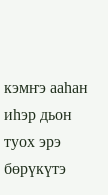кэмҥэ ааһан иһэр дьон туох эрэ бөрүкүтэ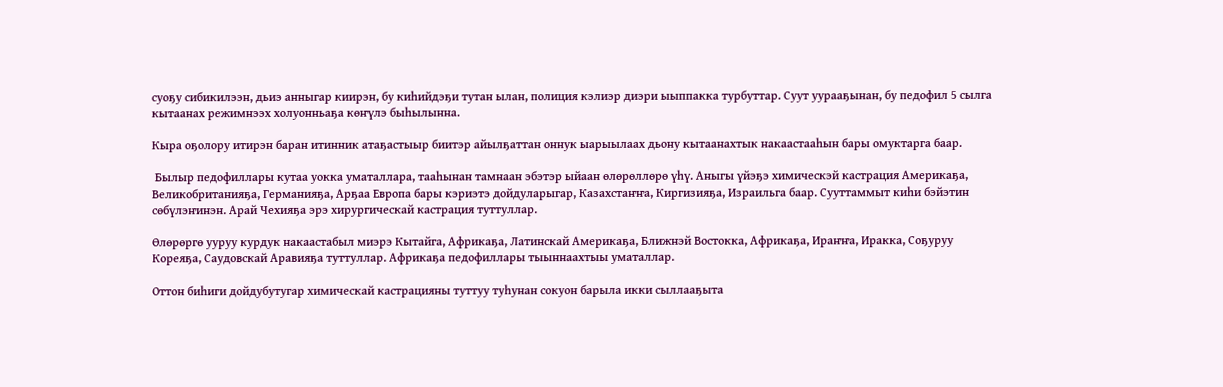суоҕу сибикилээн, дьиэ анныгар киирэн, бу киһийдэҕи тутан ылан, полиция кэлиэр диэри ыыппакка турбуттар. Суут уурааҕынан, бу педофил 5 сылга кытаанах режимнээх холуонньаҕа көҥүлэ быһылынна.

Кыра оҕолору итирэн баран итинник атаҕастыыр биитэр айылҕаттан оннук ыарыылаах дьону кытаанахтык накаастааһын бары омуктарга баар.

 Былыр педофиллары кутаа уокка уматаллара, тааһынан тамнаан эбэтэр ыйаан өлөрөллөрө үһү. Аныгы үйэҕэ химическэй кастрация Америкаҕа, Великобританияҕа, Германияҕа, Арҕаа Европа бары кэриэтэ дойдуларыгар, Казахстаҥҥа, Киргизияҕа, Израильга баар. Сууттаммыт киһи бэйэтин сөбүлэҥинэн. Арай Чехияҕа эрэ хирургическай кастрация туттуллар.

Өлөрөргө ууруу курдук накаастабыл миэрэ Кытайга, Африкаҕа, Латинскай Америкаҕа, Ближнэй Востокка, Африкаҕа, Ираҥҥа, Иракка, Соҕуруу Кореяҕа, Саудовскай Аравияҕа туттуллар. Африкаҕа педофиллары тыыннаахтыы уматаллар.

Оттон биһиги дойдубутугар химическай кастрацияны туттуу туһунан сокуон барыла икки сыллааҕыта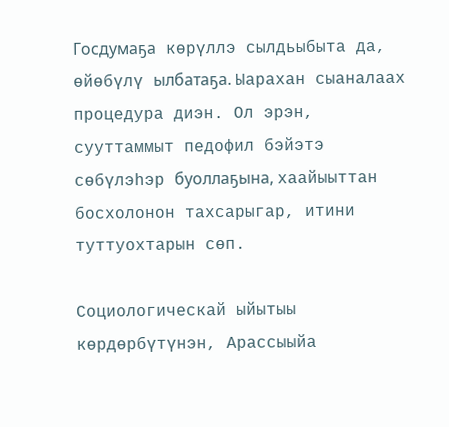Госдумаҕа көрүллэ сылдьыбыта да, өйөбүлү ылбатаҕа. Ыарахан сыаналаах процедура диэн. Ол эрэн, сууттаммыт педофил бэйэтэ сөбүлэһэр буоллаҕына, хаайыыттан босхолонон тахсарыгар, итини туттуохтарын сөп.

Социологическай ыйытыы көрдөрбүтүнэн, Арассыыйа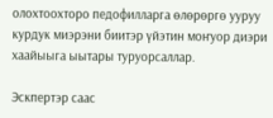олохтоохторо педофилларга өлөрөргө ууруу курдук миэрэни биитэр үйэтин моҥуор диэри хаайыыга ыытары туруорсаллар.

Эскпертэр саас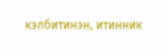кэлбитинэн, итинник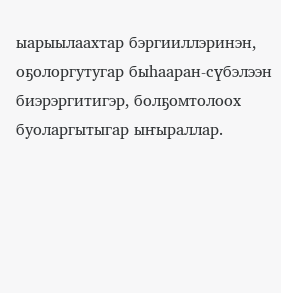ыарыылаахтар бэргииллэринэн, оҕолоргутугар быһааран-сүбэлээн биэрэргитигэр, болҕомтолоох буоларгытыгар ыҥыраллар.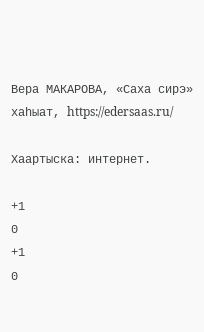Вера МАКАРОВА, «Саха сирэ» хаһыат, https://edersaas.ru/

Хаартыска: интернет.

+1
0
+1
0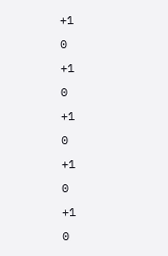+1
0
+1
0
+1
0
+1
0
+1
0